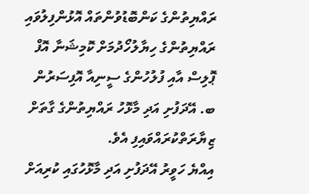ރައްޔިތުންގެ ކަންބޮޑުވުންތައް އޮޅުންފިލުވައި ރައްޔިތުންގެ ހިޔާލުހޯދުމަށް ކޮމިޝަނާ އޮފް ޕޮލިސް އާއި ފުލުހުންގެ ސީނިއާ އޮފިސަރުން ބ. އޭދަފުށި އަދި މާޅޮހު ރައްޔިތުންގެ ގާތަށް ޒިޔާރަތްކުރައްވައިފި އެވެ.
އިއްޔެ ހަވީރު އޭދަފުށި އަދި މާޅޮހުގައި ކުރިއަށް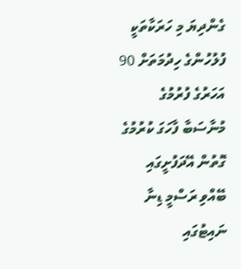ގެންދިޔަ މި ހަރަކާތަކީ ފުލުހުންގެ ހިދުމަތަށް 90 އަހަރުގެ ފުރުމުގެ މުނާސަބާ ފާހަގަ ކުރުމުގެ ގޮތުން އޭދަފުށީގައި ބޭއްވި ރަސްމީ ޑިނާ ނައިޓުގައި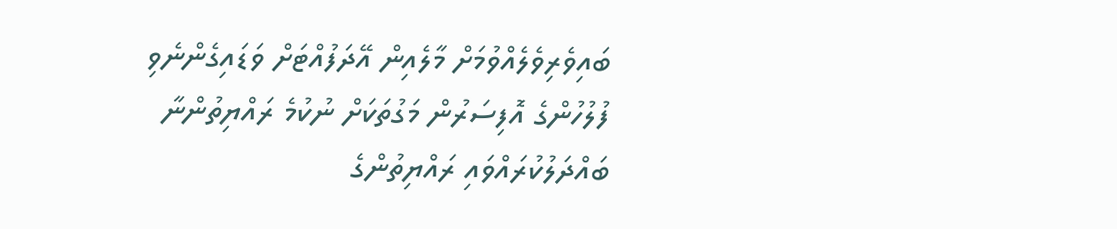ބައިވެރިވެލެއްވުމަށް މާލެއިން އޭދަފުއްޓަށް ވަޑައިގެންނެވި ފުލުހުންގެ އޮފިސަރުން މަގުތަކަށް ނުކުމެ ރައްޔިތުންނާ ބައްދަލުކުރައްވައި ރައްޔިތުންގެ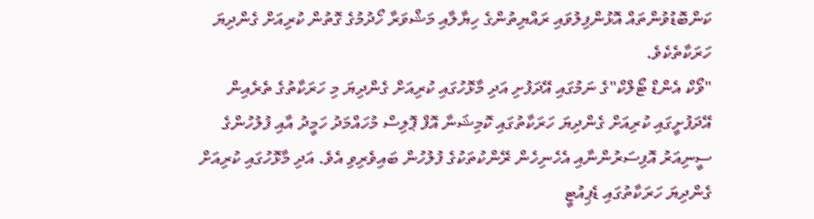ކަންބޮޑުވުންތައް އޮޅުންފިލުވައި ރައްޔިތުންގެ ހިޔާލާއި މަޝްވަރާ ހޯދުމުގެ ގޮތުން ކުރިއަށް ގެންދިޔަ ހަރަކާތެކެވެ.
"ވޯކް އެންޑް ޓޯލްކް"ގެ ނަމުގައި އޭދަފުށި އަދި މާޅޮހުގައި ކުރިއަށް ގެންދިޔަ މި ހަރަކާތުގެ ތެރެއިން އޭދަފުށީގައި ކުރިއަށް ގެންދިޔަ ހަރަކާތުގައި ކޮމިޝަނާ އޮފް ޕޮލިސް މުހައްމަދު ހަމީދު އާއި ފުލުހުންގެ ސީނިއަރު އޮފިސަރުންނާއި އެހެނިހެން ރޭންކުތަކުގެ ފުލުހުން ބައިވެރިވި އެވެ. އަދި މާޅޮހުގައި ކުރިއަށް ގެންދިޔަ ހަރަކާތުގައި ޑެޕިއުޓީ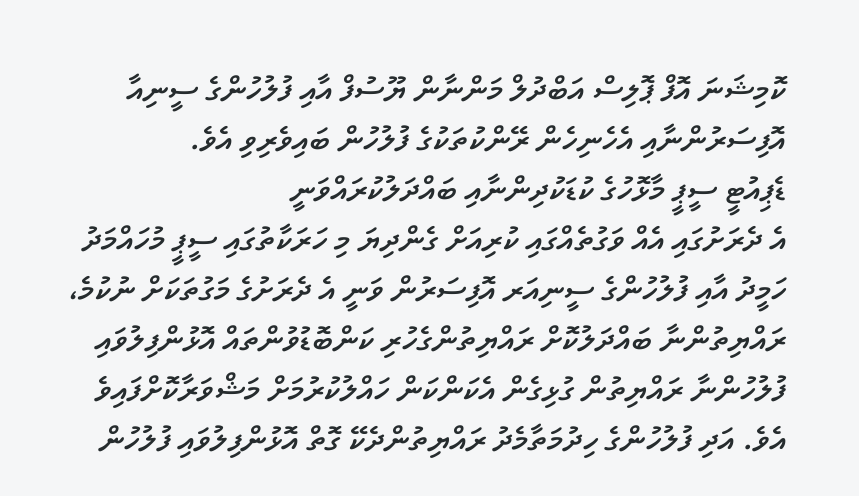ކޮމިޝަނަ އޮފް ޕޮލިސް އަބްދުލް މަންނާން ޔޫސުފް އާއި ފުލުހުންގެ ސީނިއާ އޮފިސަރުންނާއި އެހެނިހެން ރޭންކުތަކުގެ ފުލުހުން ބައިވެރިވި އެވެ.
ޑެޕިއުޓީ ސީޕީ މާޅޮހުގެ ކުޑަކުދިންނާއި ބައްދަލުކުރައްވަނީ
އެ ދެރަށުގައި އެއް ވަގުތެއްގައި ކުރިއަށް ގެންދިޔަ މި ހަރަކާތުގައި ސީޕީ މުހައްމަދު ހަމީދު އާއި ފުލުހުންގެ ސީނިއަރ އޮފިސަރުން ވަނީ އެ ދެރަށުގެ މަގުތަކަށް ނުކުމެ، ރައްޔިތުންނާ ބައްދަލުކޮށް ރައްޔިތުންގެހުރި ކަންބޮޑުވުންތައް އޮޅުންފިލުވައި ފުލުހުންނާ ރައްޔިތުން ގުޅިގެން އެކަންކަން ހައްލުކުރުމަށް މަޝްވަރާކޮށްފައިވެ އެވެ. އަދި ފުލުހުންގެ ހިދުމަތާމެދު ރައްޔިތުންދެކޭ ގޮތް އޮޅުންފިލުވައި ފުލުހުން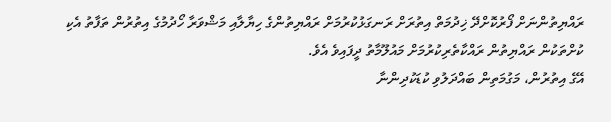ރައްޔިތުންނަށް ފޯރުކޮށްދޭ ޚިދުމަތް އިތުރަށް ރަނގަޅުކުރުމަށް ރައްޔިތުންގެ ހިޔާލާއި މަޝްވަރާ ހޯދުމުގެ އިތުރުން ތަފާތު އެކި ކުށްތަކުން ރައްޔިތުން ރައްކާތެރިކުރުމަށް މައުލޫމާތު ދީފައިވެ އެވެ.
އޭގެ އިތުރުން، މަގުމަތިން ބައްދަލުވި ކުޑަކުދިންނާ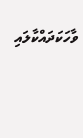ވާހަކަދައްކާލައި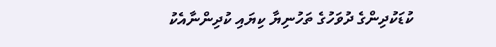ކުޑަކުދިންގެ ދުވަހުގެ ތަހުނިޔާ ކިޔައި ކުދިންނާއެކު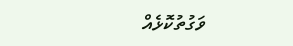ވަގުތުކޮޅެއް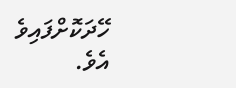ހޭދަކޮށްފައިވެ އެވެ.